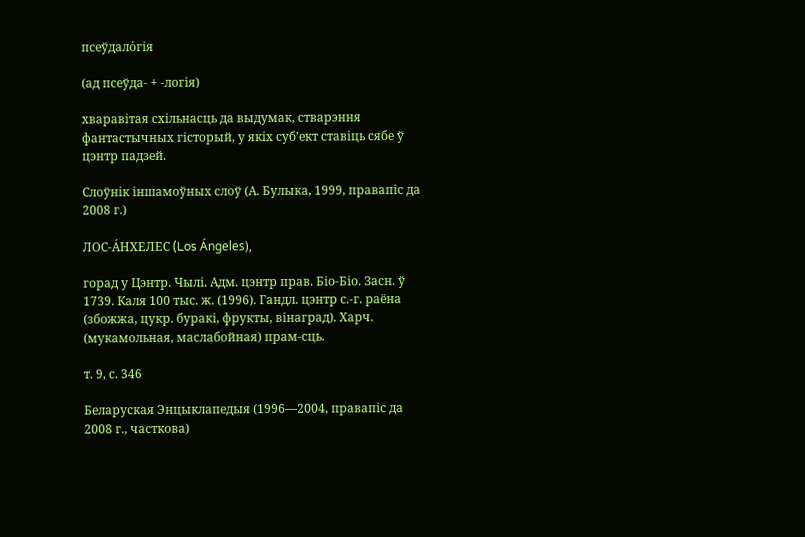псеўдало́гія

(ад псеўда- + -логія)

хваравітая схільнасць да выдумак, стварэння фантастычных гісторый, у якіх суб’ект ставіць сябе ў цэнтр падзей.

Слоўнік іншамоўных слоў (А. Булыка, 1999, правапіс да 2008 г.)

ЛОС-А́НХЕЛЕС (Los Ángeles),

горад у Цэнтр. Чылі. Адм. цэнтр прав. Біо-Біо. Засн. ў 1739. Каля 100 тыс. ж. (1996). Гандл. цэнтр с.-г. раёна (збожжа, цукр. буракі, фрукты, вінаград). Харч. (мукамольная, маслабойная) прам-сць.

т. 9, с. 346

Беларуская Энцыклапедыя (1996—2004, правапіс да 2008 г., часткова)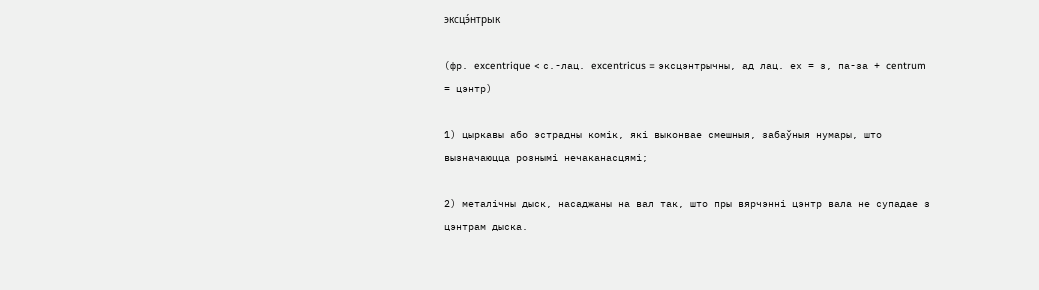эксцэ́нтрык

(фр. excentrique < с.-лац. excentricus = эксцэнтрычны, ад лац. ех = з, па-за + centrum = цэнтр)

1) цыркавы або эстрадны комік, які выконвае смешныя, забаўныя нумары, што вызначаюцца рознымі нечаканасцямі;

2) металічны дыск, насаджаны на вал так, што пры вярчэнні цэнтр вала не супадае з цэнтрам дыска.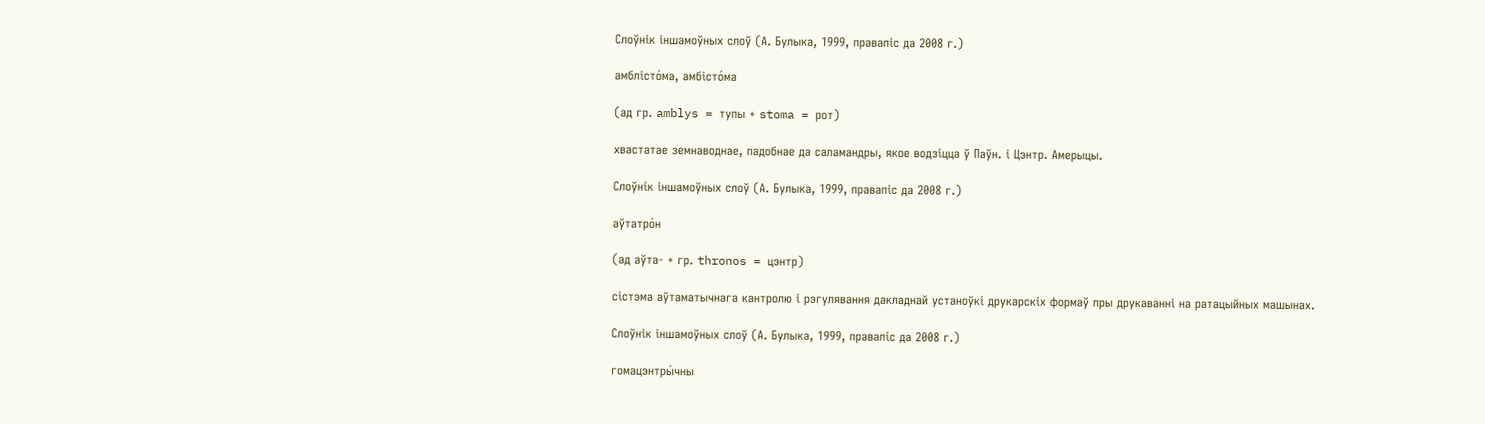Слоўнік іншамоўных слоў (А. Булыка, 1999, правапіс да 2008 г.)

амблісто́ма, амбісто́ма

(ад гр. amblys = тупы + stoma = рот)

хвастатае земнаводнае, падобнае да саламандры, якое водзіцца ў Паўн. і Цэнтр. Амерыцы.

Слоўнік іншамоўных слоў (А. Булыка, 1999, правапіс да 2008 г.)

аўтатро́н

(ад аўта- + гр. thronos = цэнтр)

сістэма аўтаматычнага кантролю і рэгулявання дакладнай устаноўкі друкарскіх формаў пры друкаванні на ратацыйных машынах.

Слоўнік іншамоўных слоў (А. Булыка, 1999, правапіс да 2008 г.)

гомацэнтры́чны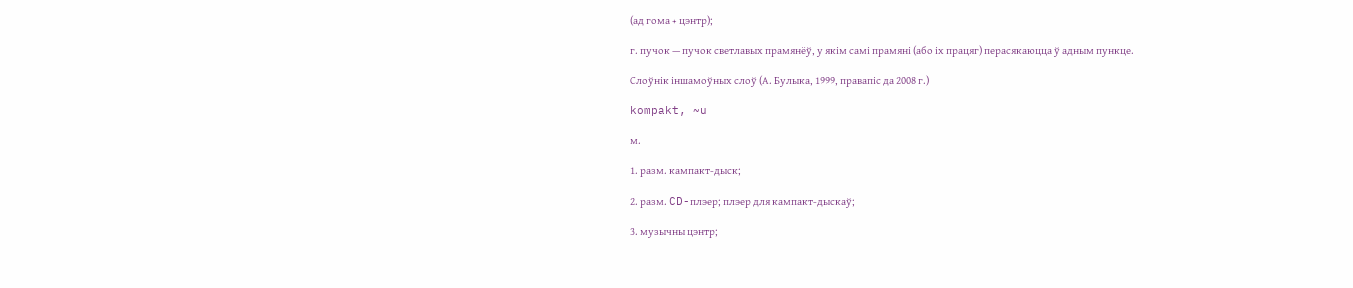(ад гома + цэнтр);

г. пучок — пучок светлавых прамянёў, у якім самі прамяні (або іх працяг) перасякаюцца ў адным пункце.

Слоўнік іншамоўных слоў (А. Булыка, 1999, правапіс да 2008 г.)

kompakt, ~u

м.

1. разм. кампакт-дыск;

2. разм. CD-плэер; плэер для кампакт-дыскаў;

3. музычны цэнтр;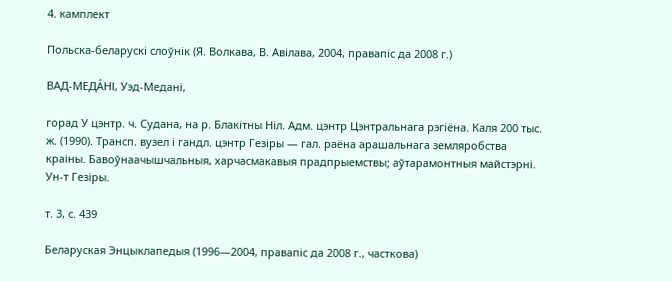4. камплект

Польска-беларускі слоўнік (Я. Волкава, В. Авілава, 2004, правапіс да 2008 г.)

ВАД-МЕДА́НІ, Уэд-Медані,

горад У цэнтр. ч. Судана, на р. Блакітны Ніл. Адм. цэнтр Цэнтральнага рэгіёна. Каля 200 тыс. ж. (1990). Трансп. вузел і гандл. цэнтр Гезіры — гал. раёна арашальнага земляробства краіны. Бавоўнаачышчальныя, харчасмакавыя прадпрыемствы; аўтарамонтныя майстэрні. Ун-т Гезіры.

т. 3, с. 439

Беларуская Энцыклапедыя (1996—2004, правапіс да 2008 г., часткова)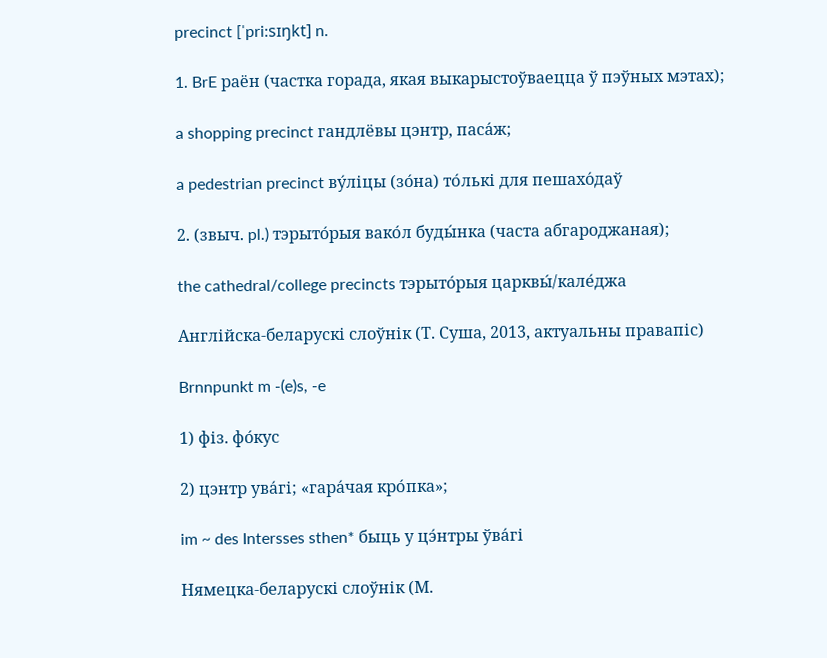precinct [ˈpri:sɪŋkt] n.

1. BrE раён (частка горада, якая выкарыстоўваецца ў пэўных мэтах);

a shopping precinct гандлёвы цэнтр, паса́ж;

a pedestrian precinct ву́ліцы (зо́на) то́лькі для пешахо́даў

2. (звыч. pl.) тэрыто́рыя вако́л буды́нка (часта абгароджаная);

the cathedral/college precincts тэрыто́рыя царквы́/кале́джа

Англійска-беларускі слоўнік (Т. Суша, 2013, актуальны правапіс)

Brnnpunkt m -(e)s, -e

1) фіз. фо́кус

2) цэнтр ува́гі; «гара́чая кро́пка»;

im ~ des Intersses sthen* быць у цэ́нтры ўва́гі

Нямецка-беларускі слоўнік (М.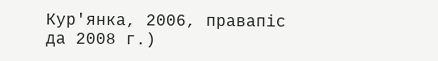Кур'янка, 2006, правапіс да 2008 г.)